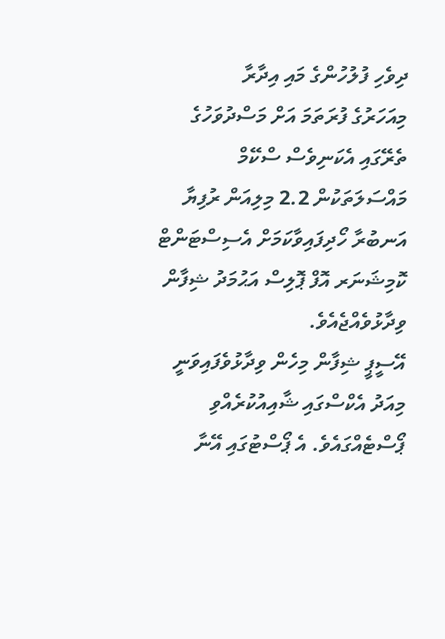ދިވެހި ފުލުހުންގެ މައި އިދާރާ
މިއަހަރުގެ ފުރަތަމަ އަށް މަސްދުވަހުގެ ތެރޭގައި އެކަނިވެސް ސްކޭމް މައްސަލަތަކުން 2.2 މިލިއަން ރުފިޔާ އަނބުރާ ހޯދިފައިވާކަމަށް އެސިސްޓަންޓް ކޮމިޝަނަރ އޮފް ޕޮލިސް އަޙުމަދު ޝިފާން ވިދާޅުވެއްޖެއެވެ.
އޭސީޕީ ޝިފާން މިހެން ވިދާޅުވެފައިވަނީ މިއަދު އެކްސްގައި ޝާއިއުކުރެއްވި ޕޯސްޓެއްގައެވެ. އެ ޕޯސްޓުގައި އޭނާ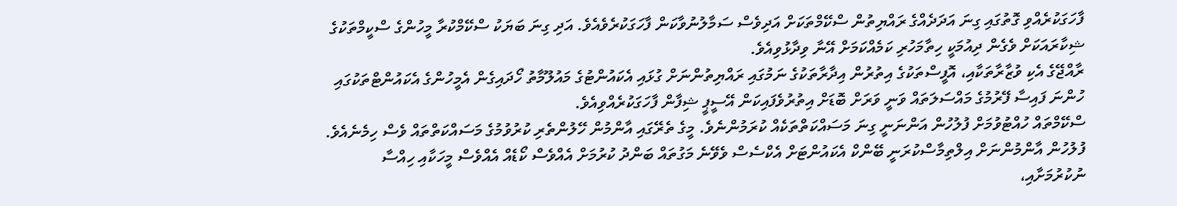ފާހަގަކުރެއްވި ގޮތުގައި ގިނަ އަދަދެއްގެ ރައްޔިތުން ސްކޭމްތަކަށް އަދިވެސް ސަމާލުނުވާކަން ފާހަގަކުރެވެއެވެ. އަދި ގިނަ ބަޔަކު ސްކޭމްކުރާ މީހުންގެ ސްކީމްތަކުގެ ޝިކާރައަކަށް ވެގެން ދިއުމަކީ ހިތާމަހުރި ކަމެއްކަމަށް އޭނާ ވިދާޅުވިއެވެ.
ރާއްޖޭގެ އެކި ވުޒާރާތަކާއި، އޮފީސްތަކުގެ އިތުރުން އިދާރާތަކުގެ ނަމުގައި ރައްޔިތުންނަށް ގުޅައި އެކައުންޓުގެ މައުލޫމާތު ހޯދައިގެން އެމީހުންގެ އެކައުންޓްތަކުގައި ހުންނަ ފައިސާ ފޭރުމުގެ މައްސަލަތައް ވަނީ ވަރަށް ބޮޑަށް އިތުރުވެފައިކަން އޭސީޕީ ޝިފާން ފާހަގަކުރެއްވިއެވެ.
ސްކޭމްތައް ހުއްޓުވުމަށް ފުލުހުން އަންނަނީ ގިނަ މަސައްކަތްތަކެއް ކުރަމުންނެވެ. މީގެ ތެރޭގައި އާންމުން ހޭލުންތެރި ކުރުވުމުގެ މަސައްކަތްތައް ވެސް ހިމެނެއެވެ. ފުލުހުން އާންމުންނަށް އިލްތިމާސްކުރަނީ ބޭންކް އެކައުންޓަށް އެކްސެސް ވެވޭނެ މަގުތައް ބަންދު ކުރުމަށް އެއްވެސް ކޯޑެއް އެއްވެސް މީހަކާއި ހިއްސާ ނުކުރުމަށާއި،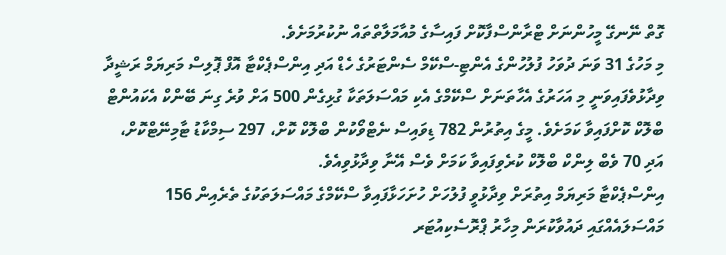ގޮތް ނޭނގޭ މީހުންނަށް ޓްރާންސްފާކޮށް ފައިސާގެ މުއާމަލާތްތައް ނުކުރުމަށެވެ.
މި މަހުގެ 31 ވަނަ ދުވަހު ފުލުހުންގެ އެންޓި-ސްކޭމް ސެންޓަރުގެ ހެޑް އަދި އިންސްޕެކްޓާ އޮފް ޕޮލިސް މަރިޔަމް ރަޝީދާ ވިދާޅުވެފައިވަނީ މި އަހަރުގެ އެހާތަނަށް ސްކޭމްގެ އެކި މައްސަލަތަކާ ގުޅިގެން 500 އަށް ވުރެ ގިނަ ބޭންކް އެކައުންޓް ބްލޮކް ކޮށްފައިވާ ކަމަށެވެ. މީގެ އިތުރުން 782 ޑިވައިސް ނެޓްވޯކުން ބްލޮކް ކޮށް، 297 ސިމްކާޑު ޓާމިނޭޓްކޮށް، އަދި 70 ވެބް ލިންކް ބްލޮކް ކުރެވިފައިވާ ކަމަށް ވެސް އޭނާ ވިދާޅުވިއެވެ.
އިންސްޕެކްޓާ މަރިޔަމް އިތުރަށް ވިދާޅުވީ ފުލުހަށް ހުށަހަޅާފައިވާ ސްކޭމްގެ މައްސަލަތަކުގެ ތެރެއިން 156 މައްސަލައެއްގައި ދައުވާކުރަން މިހާރު ޕްރޮސެކިއުޓަރ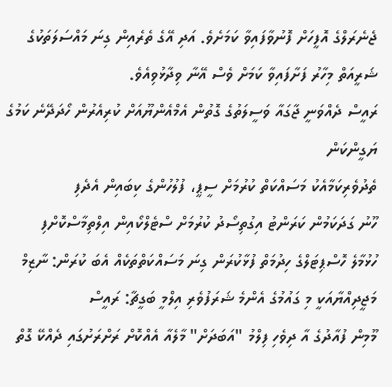ޖެނެރަލްގެ އޮފީހަށް ފޮނުވާފައިވާ ކަމަށެވެ. އަދި އޭގެ ތެރެއިން ގިނަ މައްސަލަތަކުގެ ޝަރީއަތް މިހާރު ފަށާފައިވާ ކަމަށް ވެސް އޭނާ ވިދާޅުވިއެވެ.
ރައީސް ދެއްވަނީ ޖާގައާ ވަސީލަތުގެ ގޮތުން އެމްއެންޔޫއަށް ކުރިއެރުން ހޯދަދޭނެ ކަމުގެ ޔަގީންކަން
ތެދުވެރިކަމާއެކު މަސައްކަތް ކުރުމަށް ސީޕީ، ފުލުހުންގެ ކިބައިން އެދެފި
ހޫނު ގަދަކަމުން ކަރަންޓު އިގުތިސޯދު ކުރުމަށް ސްޓެލްކޯއިން އިލްތިމާސްކޮށްފި
ހުޅުމާލެ ހޮސްޕިޓަލްގެ ހިދުމަތް ފުޅާކުރަން ގިނަ މަސައްކަތްތަކެއް އެބަ ކުރަން: ނާޒިމް
މަޖީދިއްޔާއަކީ މި ގައުމުގެ އެންމެ ޝަރަފުވެރި އިލްމީ ބަގީޗާ: ރައީސް
މޫމިން ފުއާދުގެ އާ ދިވެހި ފިލްމު "އަބަދަށް" މާލެއާ އެއްކޮށް ރަށްރަށުގައި ދެއްކޭ ގޮތް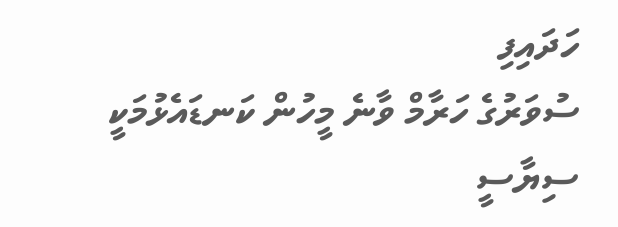ހަދައިފި
ސުވަރުގެ ހަރާމް ވާނެ މީހުން ކަނޑައެޅުމަކީ ސިޔާސީ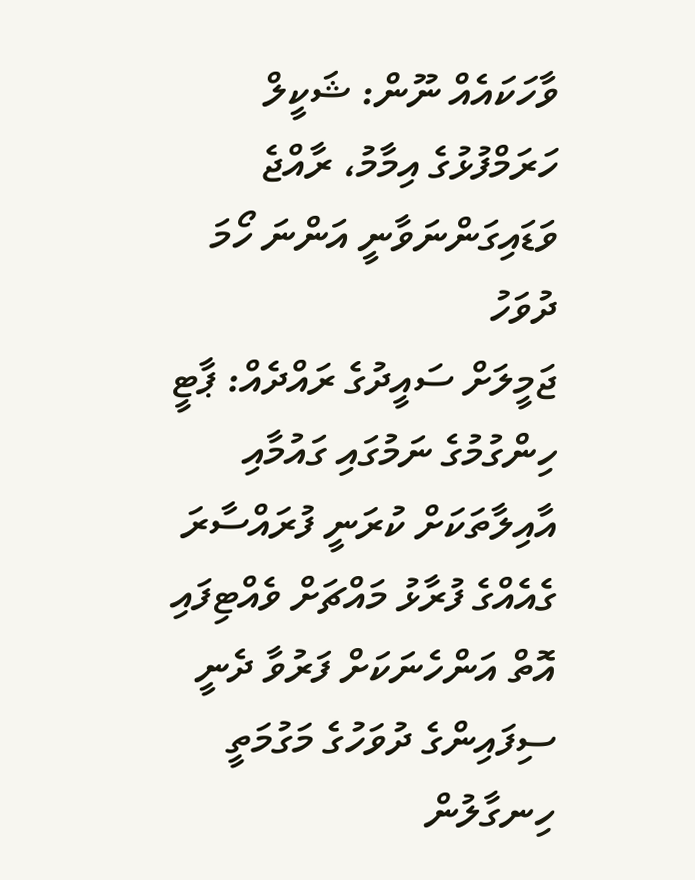ވާހަކައެއް ނޫން: ޝަކީލް
ހަރަމްފުޅުގެ އިމާމު، ރާއްޖެ ވަޑައިގަންނަވާނީ އަންނަ ހޯމަ ދުވަހު
ޖަމީލަށް ސައީދުގެ ރައްދެއް: ޕާޓީ ހިންގުމުގެ ނަމުގައި ގައުމާއި އާއިލާތަކަށް ކުރަނީ ފުރައްސާރަ
ގެއެއްގެ ފުރާޅު މައްޗަށް ވެއްޓިފައި އޮތް އަންހެނަކަށް ފަރުވާ ދެނީ
ސިފައިންގެ ދުވަހުގެ މަގުމަތީ ހިނގާލުން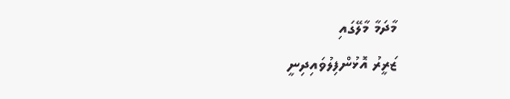މާދަމާ މާލޭގައި
ޒަރީރު އޮޅުންފިލުވައިދިނީ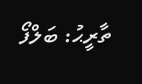ތާރީޙު: ބަލްފޯ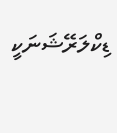ޑިކްލަރޭޝަނަކީ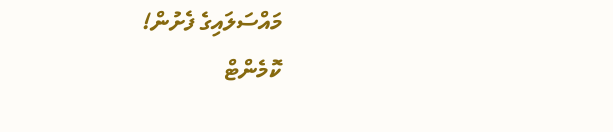މައްސަލައިގެ ފެށުން!
ކޮމެންޓް